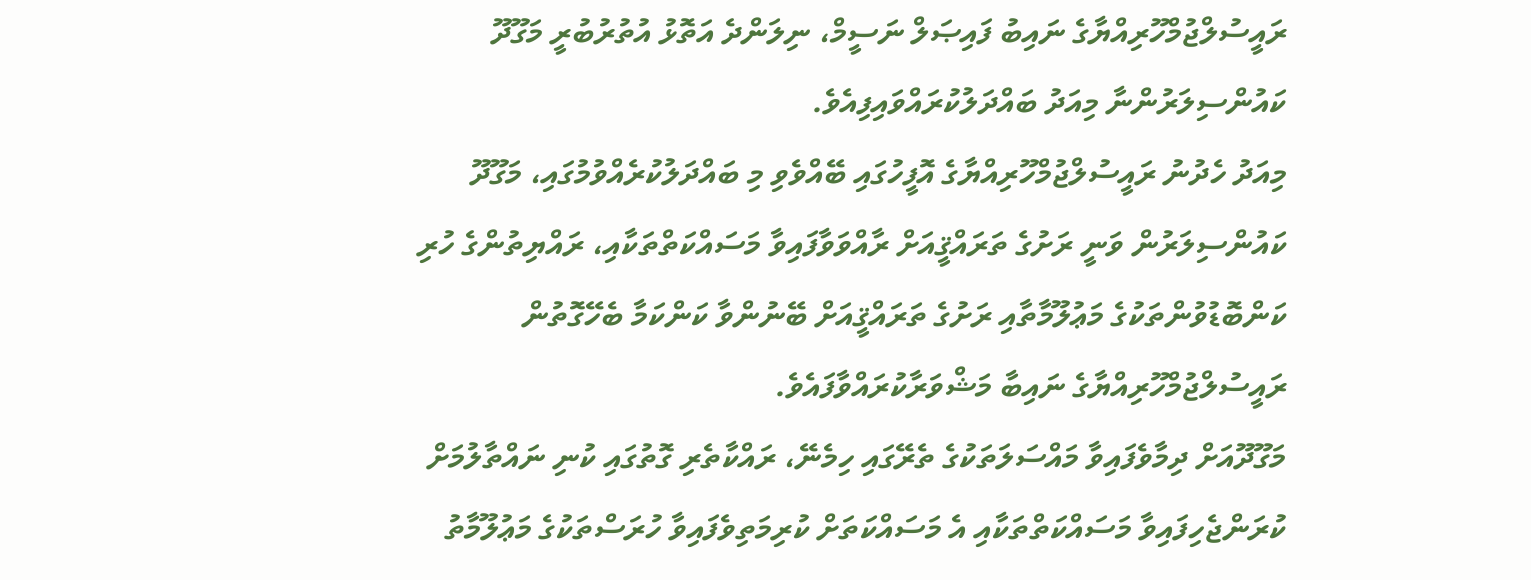ރައީސުލްޖުމްހޫރިއްޔާގެ ނައިބު ފައިޞަލް ނަސީމް، ނިލަންދެ އަތޮޅު އުތުރުބުރީ މަގޫދޫ ކައުންސިލަރުންނާ މިއަދު ބައްދަލުކުރައްވައިފިއެވެ.
މިއަދު ހެދުނު ރައީސުލްޖުމްހޫރިއްޔާގެ އޮފީހުގައި ބޭއްވެވި މި ބައްދަލުކުރެއްވުމުގައި، މަގޫދޫ ކައުންސިލަރުން ވަނީ ރަށުގެ ތަރައްޤީއަށް ރާއްވަވާފައިވާ މަސައްކަތްތަކާއި، ރައްޔިތުންގެ ހުރި ކަންބޮޑުވުންތަކުގެ މަޢުލޫމާތާއި ރަށުގެ ތަރައްޤީއަށް ބޭނުންވާ ކަންކަމާ ބެހޭގޮތުން ރައީސުލްޖުމްހޫރިއްޔާގެ ނައިބާ މަޝްވަރާކުރައްވާފައެވެ.
މަގޫދޫއަށް ދިމާވެފައިވާ މައްސަލަތަކުގެ ތެރޭގައި ހިމެނޭ، ރައްކާތެރި ގޮތުގައި ކުނި ނައްތާލުމަށް ކުރަންޖެހިފައިވާ މަސައްކަތްތަކާއި އެ މަސައްކަތަށް ކުރިމަތިވެފައިވާ ހުރަސްތަކުގެ މަޢުލޫމާތު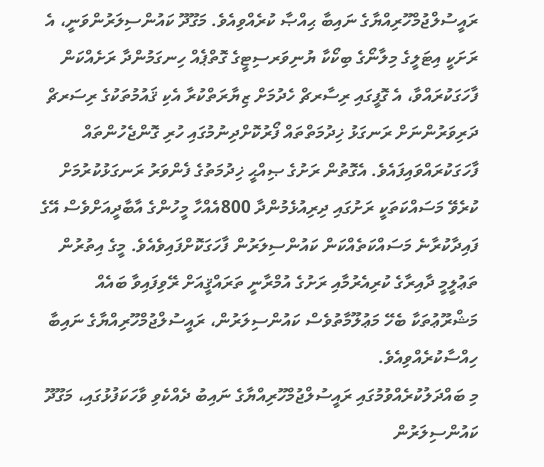ރައީސުލްޖުމްހޫރިއްޔާގެ ނައިބާ ޙިއްޞާ ކުރެއްވިއެވެ. މަގޫދޫ ކައުންސިލަރުންވަނީ، އެ ރަށަކީ އިޓަލީގެ މިލާނޯގެ ބިކޯކާ ޔުނިވަރސިޓީގެ ގޮތްޕެއް ހިނގަމުންދާ ރަށެއްކަން ފާހަގަކުރައްވާ، އެ ގޮފީގައި ރިސާރޗް ހެދުމަށް ޒިޔާރަތްކުރާ އެކި ޤައުމުތަކުގެ ރިސަރޗް ދަރިވަރުންނަށް ރަނގަޅު ޚިދުމަތްތައް ފޯރުކޮށްދިނުމުގައި ހުރި ގޮންޖެހުންތައް ފާހަގަކުރައްވައިފައެވެ. އެގޮތުން ރަށުގެ ޞިއްޙީ ޚިދުމަތުގެ ފެންވަރު ރަނގަޅުކުރުމަށް ކުރެވޭ މަސައްކަތަކީ ރަށުގައި ދިރިއުޅެމުންދާ 800އެއްހާ މީހުންގެ އާބާދީއަށްވެސް އޭގެ ފައިދާކުރާނެ މަސައްކަތެއްކަން ކައުންސިލަރުން ފާހަގަކޮށްފައިވެއެވެ. މީގެ އިތުރުން ތަޢުލީމީ ދާއިރާގެ ކުރިއެރުމާއި ރަށުގެ އުމްރާނީ ތަރައްޤީއަށް ރޭވިފައިވާ ބައެއް މަޝްރޫޢުތަކާ ބެހޭ މަޢުލޫމާތުވެސް ކައުންސިލަރުން، ރައީސުލްޖުމްހޫރިއްޔާގެ ނައިބާ ހިއްސާކުރެއްވިއެވެ.
މި ބައްދަލުކުރެއްވުމުގައި ރައީސުލްޖުމްހޫރިއްޔާގެ ނައިބު ދެއްކެވި ވާހަކަފުޅުގައި، މަގޫދޫ ކައުންސިލަރުން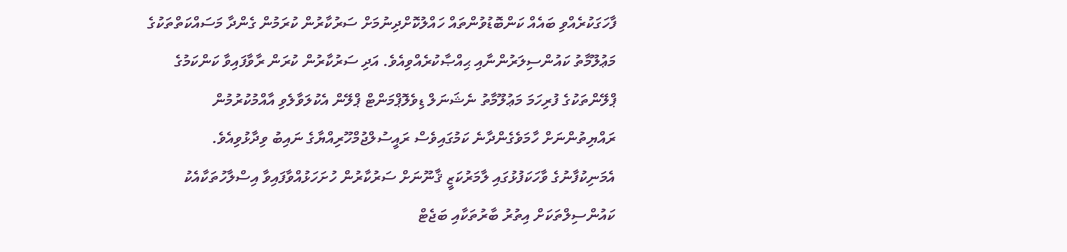ފާހަގަކުރެއްވި ބައެއް ކަންބޮޑުވުންތައް ހައްލުކޮށްދިނުމަށް ސަރުކާރުން ކުރަމުން ގެންދާ މަސައްކަތްތަކުގެ މަޢުލޫމާތު ކައުންސިލަރުންނާއި ޙިއްޞާކުރެއްވިއެވެ. އަދި ސަރުކާރުން ކުރަން ރާވާފައިވާ ކަންކަމުގެ ޕްލޭންތަކުގެ ފުރިހަމަ މަޢުލޫމާތު ނެޝަނަލް ޑިވެލޮޕްމަންޓް ޕްލޭން އެކުލަވާލެވި އާއްމުކުރުމުން ރައްޔިތުންނަށް ހާމަވެގެންދާނެ ކަމުގައިވެސް ރައީސުލްޖުމްހޫރިއްޔާގެ ނައިބު ވިދާޅުވިއެވެ.
އެމަނިކުފާނުގެ ވާހަކަފުޅުގައި ލާމަރުކަޒީ ޤާނޫނަށް ސަރުކާރުން ހުށަހަޅުއްވާފައިވާ އިސްލާހުތަކާއެކު ކައުންސިލްތަކަށް އިތުރު ބާރުތަކާއި ބަޖެޓް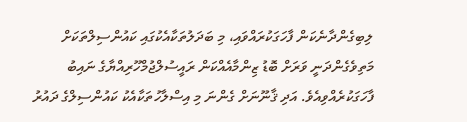ލިބިގެންދާނެކަން ފާހަގަކުރައްވައި، މި ބަދަލުތަކާއެކުގައި ކައުންސިލްތަކަށް މަތިވެގެންދަނީ ވަރަށް ބޮޑު ޒިންމާއެއްކަން ރައީސުލްޖުމްހޫރިއްޔާގެ ނައިބު ފާހަގަކުރެއްވިއެވެ. އަދި ޤާނޫނަށް ގެންނަ މި އިސްލާހުތަކާއެކު ކައުންސިލްގެ ދައުރު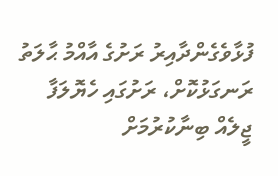ފުޅާވެގެންދާއިރު ރަށުގެ އާއްމު ޙާލަތު ރަނގަޅުކޮށް، ރަށުގައި ހެޔޮލަފާ ޖީލެއް ބިނާކުރުމަށް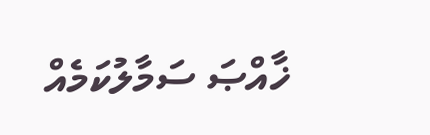ޚާއްޞަ ސަމާލުކަމެއް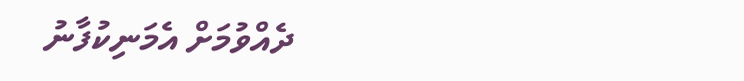ދެއްވުމަށް އެމަނިކުފާނު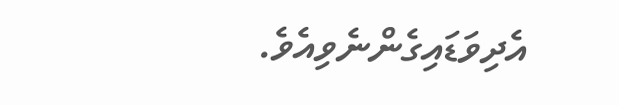އެދިވަޑައިގެންނެވިއެވެ.